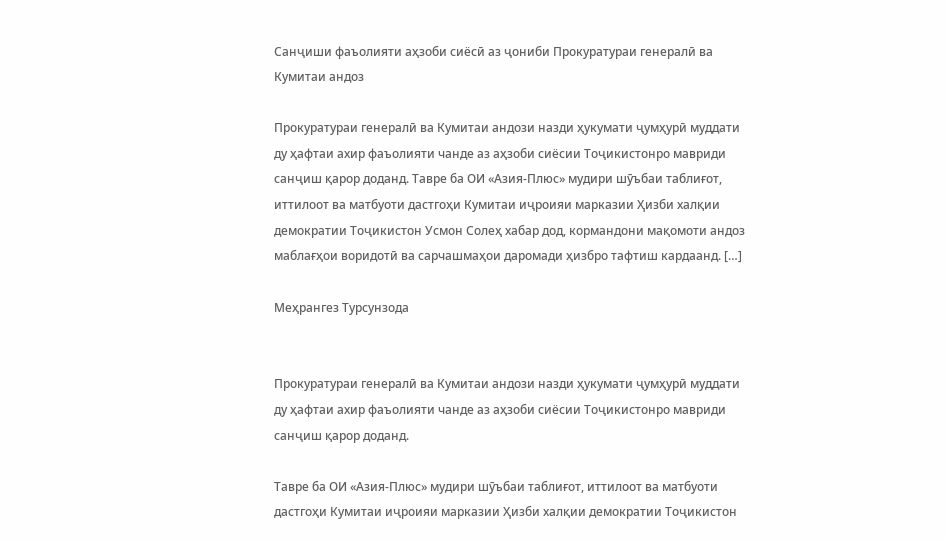Санҷиши фаъолияти аҳзоби сиёсӣ аз ҷониби Прокуратураи генералӣ ва Кумитаи андоз

Прокуратураи генералӣ ва Кумитаи андози назди ҳукумати ҷумҳурӣ муддати ду ҳафтаи ахир фаъолияти чанде аз аҳзоби сиёсии Тоҷикистонро мавриди санҷиш қарор доданд. Тавре ба ОИ «Азия-Плюс» мудири шӯъбаи таблиғот, иттилоот ва матбуоти дастгоҳи Кумитаи иҷроияи марказии Ҳизби халқии демократии Тоҷикистон Усмон Солеҳ хабар дод, кормандони мақомоти андоз маблағҳои воридотӣ ва сарчашмаҳои даромади ҳизбро тафтиш кардаанд. […]

Меҳрангез Турсунзода


Прокуратураи генералӣ ва Кумитаи андози назди ҳукумати ҷумҳурӣ муддати ду ҳафтаи ахир фаъолияти чанде аз аҳзоби сиёсии Тоҷикистонро мавриди санҷиш қарор доданд.

Тавре ба ОИ «Азия-Плюс» мудири шӯъбаи таблиғот, иттилоот ва матбуоти дастгоҳи Кумитаи иҷроияи марказии Ҳизби халқии демократии Тоҷикистон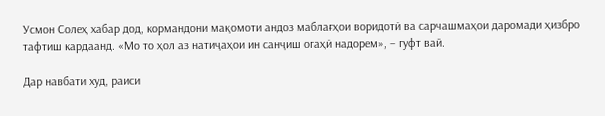Усмон Солеҳ хабар дод, кормандони мақомоти андоз маблағҳои воридотӣ ва сарчашмаҳои даромади ҳизбро тафтиш кардаанд. «Мо то ҳол аз натиҷаҳои ин санҷиш огаҳӣ надорем», – гуфт вай.

Дар навбати худ, раиси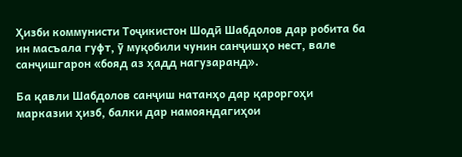Ҳизби коммунисти Тоҷикистон Шодӣ Шабдолов дар робита ба ин масъала гуфт, ӯ муқобили чунин санҷишҳо нест, вале санҷишгарон «бояд аз ҳадд нагузаранд».

Ба қавли Шабдолов санҷиш натанҳо дар қароргоҳи марказии ҳизб, балки дар намояндагиҳои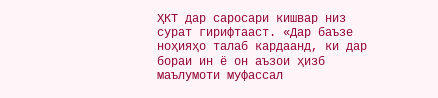ҲКТ дар саросари кишвар низ сурат гирифтааст. «Дар баъзе ноҳияҳо талаб кардаанд, ки дар бораи ин ё он аъзои ҳизб маълумоти муфассал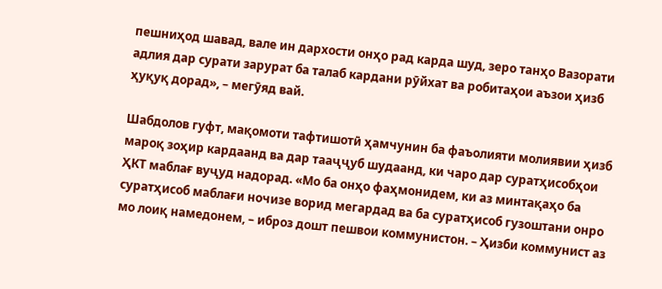пешниҳод шавад, вале ин дархости онҳо рад карда шуд, зеро танҳо Вазорати адлия дар сурати зарурат ба талаб кардани рӯйхат ва робитаҳои аъзои ҳизб ҳуқуқ дорад», – мегӯяд вай.

Шабдолов гуфт, мақомоти тафтишотӣ ҳамчунин ба фаъолияти молиявии ҳизб мароқ зоҳир кардаанд ва дар тааҷҷуб шудаанд, ки чаро дар суратҳисобҳои ҲКТ маблағ вуҷуд надорад. «Мо ба онҳо фаҳмонидем, ки аз минтақаҳо ба суратҳисоб маблағи ночизе ворид мегардад ва ба суратҳисоб гузоштани онро мо лоиқ намедонем, – иброз дошт пешвои коммунистон. – Ҳизби коммунист аз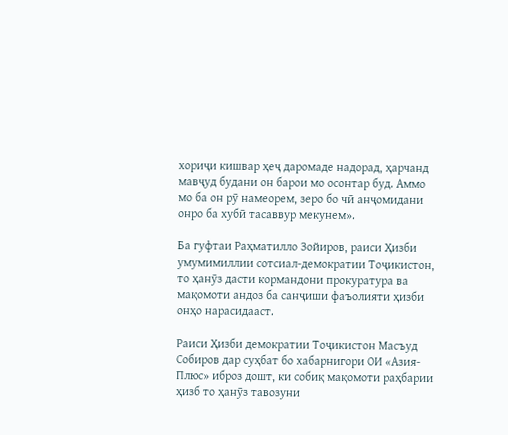хориҷи кишвар ҳеҷ даромаде надорад, ҳарчанд мавҷуд будани он барои мо осонтар буд. Аммо мо ба он рӯ намеорем, зеро бо чӣ анҷомидани онро ба хубӣ тасаввур мекунем».

Ба гуфтаи Раҳматилло Зойиров, раиси Ҳизби умумимиллии сотсиал-демократии Тоҷикистон, то ҳанӯз дасти кормандони прокуратура ва мақомоти андоз ба санҷиши фаъолияти ҳизби онҳо нарасидааст.

Раиси Ҳизби демократии Тоҷикистон Масъуд Собиров дар суҳбат бо хабарнигори ОИ «Азия-Плюс» иброз дошт, ки собиқ мақомоти раҳбарии ҳизб то ҳанӯз тавозуни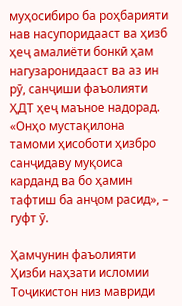муҳосибиро ба роҳбарияти нав насупоридааст ва ҳизб ҳеҷ амалиёти бонкӣ ҳам нагузаронидааст ва аз ин рӯ, санҷиши фаъолияти ҲДТ ҳеҷ маъное надорад. «Онҳо мустақилона тамоми ҳисоботи ҳизбро санҷидаву муқоиса карданд ва бо ҳамин тафтиш ба анҷом расид», – гуфт ӯ.

Ҳамчунин фаъолияти Ҳизби наҳзати исломии Тоҷикистон низ мавриди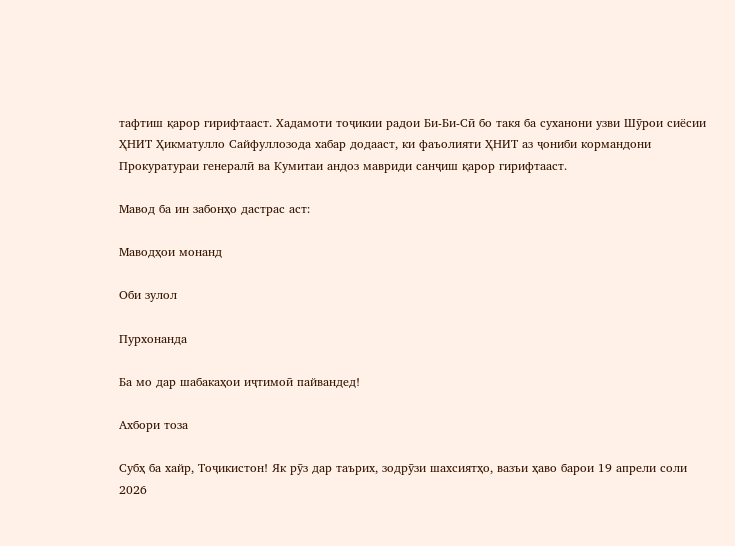тафтиш қарор гирифтааст. Хадамоти тоҷикии радои Би-Би-Сӣ бо такя ба суханони узви Шӯрои сиёсии ҲНИТ Ҳикматулло Сайфуллозода хабар додааст, ки фаъолияти ҲНИТ аз ҷониби кормандони Прокуратураи генералӣ ва Кумитаи андоз мавриди санҷиш қарор гирифтааст.

Мавод ба ин забонҳо дастрас аст:

Маводҳои монанд

Оби зулол

Пурхонанда

Ба мо дар шабакаҳои иҷтимоӣ пайвандед!

Ахбори тоза

Субҳ ба хайр, Тоҷикистон! Як рӯз дар таърих, зодрӯзи шахсиятҳо, вазъи ҳаво барои 19 апрели соли 2026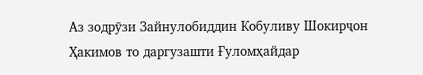Аз зодрӯзи Зайнулобиддин Кобуливу Шокирҷон Ҳакимов то даргузашти Ғуломҳайдар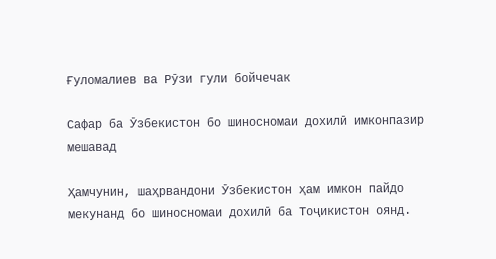Ғуломалиев ва Рӯзи гули бойчечак

Сафар ба Ӯзбекистон бо шиносномаи дохилӣ имконпазир мешавад

Ҳамчунин, шаҳрвандони Ӯзбекистон ҳам имкон пайдо мекунанд бо шиносномаи дохилӣ ба Тоҷикистон оянд.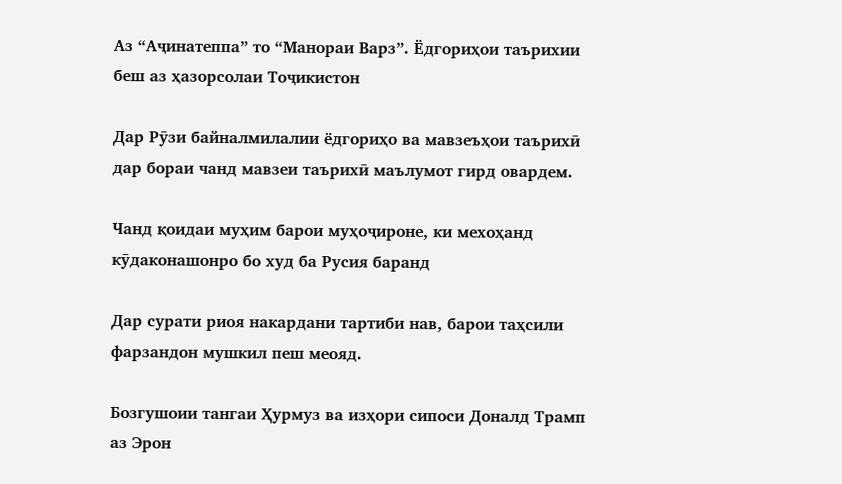Аз “Аҷинатеппа” то “Манораи Варз”. Ёдгориҳои таърихии беш аз ҳазорсолаи Тоҷикистон

Дар Рӯзи байналмилалии ёдгориҳо ва мавзеъҳои таърихӣ дар бораи чанд мавзеи таърихӣ маълумот гирд овардем.

Чанд қоидаи муҳим барои муҳоҷироне, ки мехоҳанд кӯдаконашонро бо худ ба Русия баранд

Дар сурати риоя накардани тартиби нав, барои таҳсили фарзандон мушкил пеш меояд.

Бозгушоии тангаи Ҳурмуз ва изҳори сипоси Доналд Трамп аз Эрон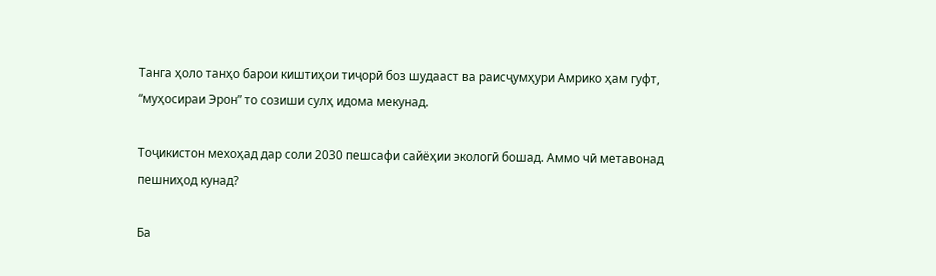Танга ҳоло танҳо барои киштиҳои тиҷорӣ боз шудааст ва раисҷумҳури Амрико ҳам гуфт, “муҳосираи Эрон” то созиши сулҳ идома мекунад.

Тоҷикистон мехоҳад дар соли 2030 пешсафи сайёҳии экологӣ бошад. Аммо чӣ метавонад пешниҳод кунад?

Ба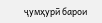ҷумҳурӣ барои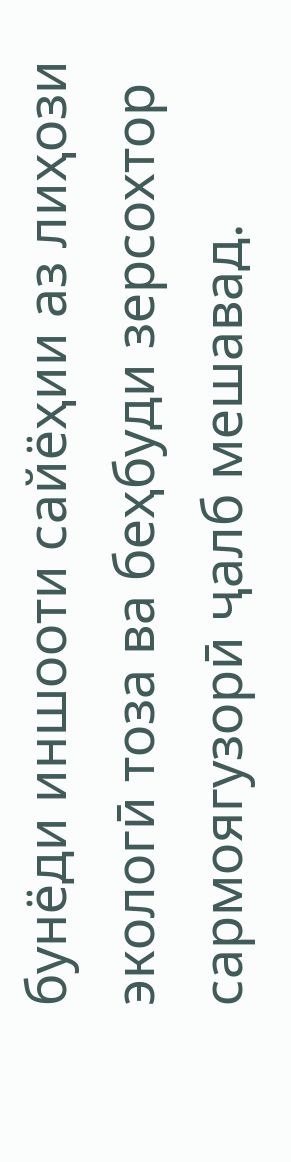бунёди иншооти сайёҳии аз лиҳози экологӣ тоза ва беҳбуди зерсохтор сармоягузорӣ ҷалб мешавад.